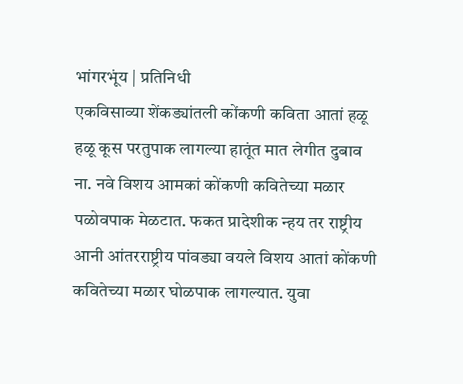भांगरभूंय | प्रतिनिधी
एकविसाव्या शेंकड्यांतली कोंकणी कविता आतां हळू हळू कूस परतुपाक लागल्या हातूंत मात लेगीत दुबाव ना. नवे विशय आमकां कोंकणी कवितेच्या मळार पळोवपाक मेळटात. फकत प्रादेशीक न्हय तर राष्ट्रीय आनी आंतरराष्ट्रीय पांवड्या वयले विशय आतां कोंकणी कवितेच्या मळार घोळपाक लागल्यात. युवा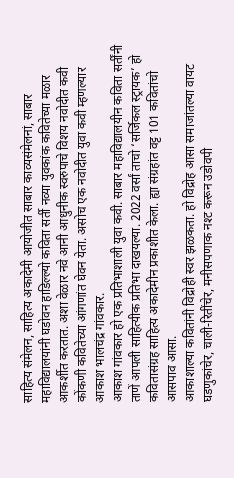साहित्य संमेलन, साहित्य अकादेमी आयोजीत साबार काव्यसंमेलनां, साबार महाविद्यालयांनी घडोवन हाडिल्ल्यो कविता सर्ती नव्या युवकांक कवितेच्या मळार आकर्शीत करतात. अशा वेळार नवे आनी आधुनीक स्वरुपाचे विशय नवोदीत कवी कोंकणी कवितेच्या आंगणांत घेवन येता. असोच एक नवोदीत युवा कवी म्हणल्यार आकाश भालचंद्र गांवकार.
आकाश गांवकार हो एक प्रतिभाशाली युवा कवी. साबार महाविद्यालयीन कविता सर्तींनी ताणें आपली साहित्यीक प्रतिभा दाखयल्या. 2022 वर्सां ताचो ‘सर्जिकल स्ट्रायक’ हो कवितासंग्रह साहित्य अकादेमीन प्रकाशीत केला. ह्या संग्रहांत वट्ट 101 कवितांचो आसपाव आसा.
आकाशाल्या कवितांनी विद्रोही स्वर झळकता. हो विद्रोह आसा समाजांतल्या वायट घडणुकांचेर, चाली-रितींचेर, मनीसपणाक नश्ट करून उडोवपी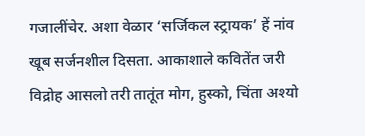गजालींचेर. अशा वेळार ‘सर्जिकल स्ट्रायक’ हें नांव खूब सर्जनशील दिसता. आकाशाले कवितेंत जरी विद्रोह आसलो तरी तातूंत मोग, हुस्को, चिंता अश्यो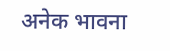अनेक भावना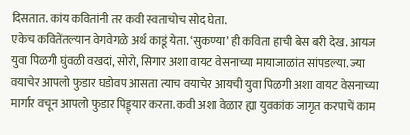दिसतात. कांय कवितांनी तर कवी स्वताचोच सोद घेता.
एकेच कवितेंतल्यान वेगवेगळे अर्थ काडूं येता. ‘सुकण्या’ ही कविता हाची बेस बरी देख. आयज युवा पिळगी घुंवळी वखदां, सोरो, सिगार अशा वायट वेसनाच्या मायाजाळांत सांपडल्या. ज्या वयाचेर आपलो फुडार घडोवप आसता त्याच वयाचेर आयची युवा पिळगी अशा वायट वेसनाच्या मार्गार वचून आपलो फुडार पिड्ड्यार करता. कवी अशा वेळार ह्या युवकांक जागृत करपाचें काम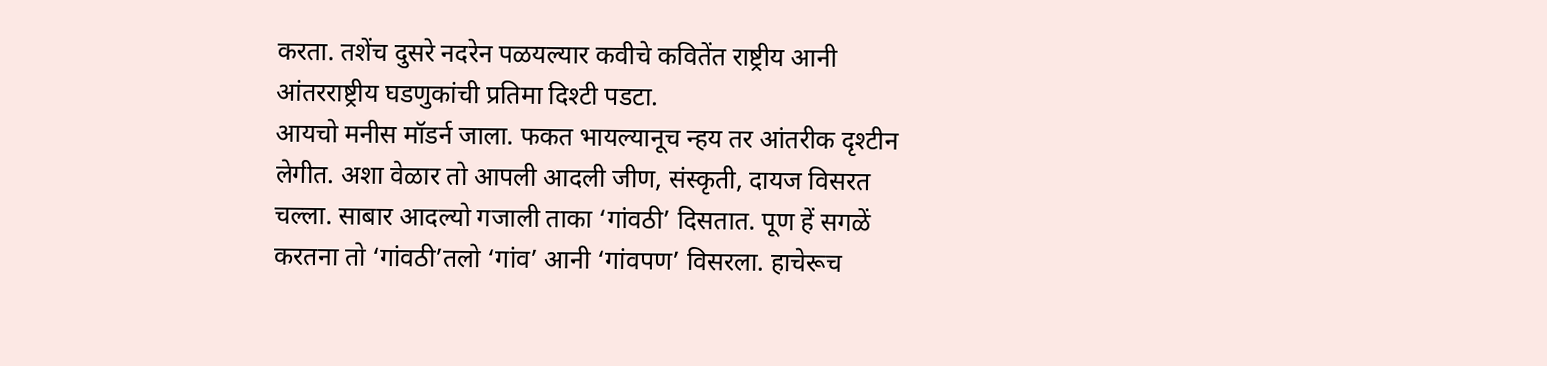करता. तशेंच दुसरे नदरेन पळयल्यार कवीचे कवितेंत राष्ट्रीय आनी आंतरराष्ट्रीय घडणुकांची प्रतिमा दिश्टी पडटा.
आयचो मनीस मॉडर्न जाला. फकत भायल्यानूच न्हय तर आंतरीक दृश्टीन लेगीत. अशा वेळार तो आपली आदली जीण, संस्कृती, दायज विसरत चल्ला. साबार आदल्यो गजाली ताका ‘गांवठी’ दिसतात. पूण हें सगळें करतना तो ‘गांवठी’तलो ‘गांव’ आनी ‘गांवपण’ विसरला. हाचेरूच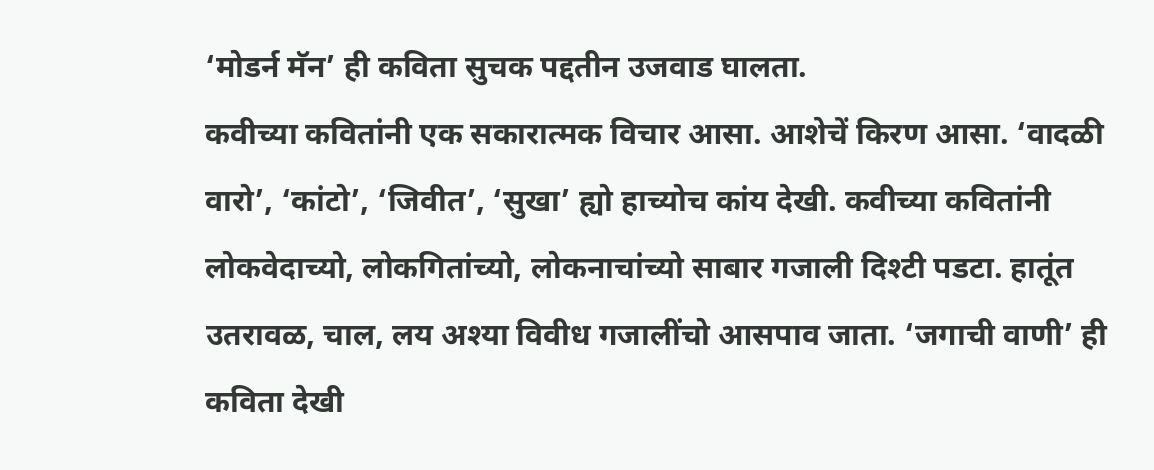‘मोडर्न मॅन’ ही कविता सुचक पद्दतीन उजवाड घालता.
कवीच्या कवितांनी एक सकारात्मक विचार आसा. आशेचें किरण आसा. ‘वादळी वारो’, ‘कांटो’, ‘जिवीत’, ‘सुखा’ ह्यो हाच्योच कांय देखी. कवीच्या कवितांनी लोकवेदाच्यो, लोकगितांच्यो, लोकनाचांच्यो साबार गजाली दिश्टी पडटा. हातूंत उतरावळ, चाल, लय अश्या विवीध गजालींचो आसपाव जाता. ‘जगाची वाणी’ ही कविता देखी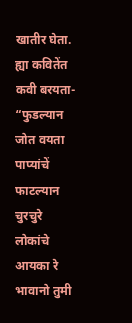खातीर घेता. ह्या कवितेंत कवी बरयता-
“फुडल्यान जोत वयता पाप्यांचें
फाटल्यान चुरचुरे लोकांचे
आयका रे भावानो तुमी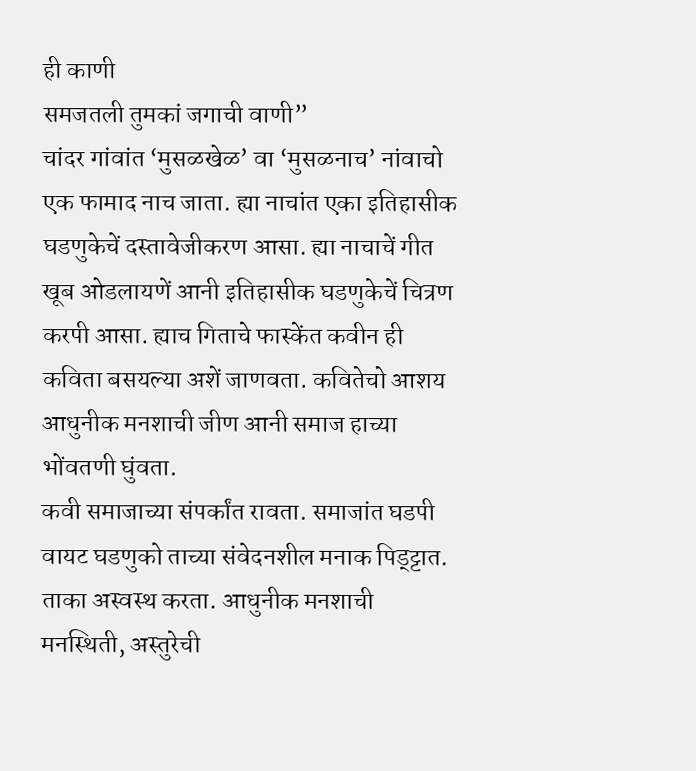ही काणी
समजतली तुमकां जगाची वाणी”
चांदर गांवांत ‘मुसळखेळ’ वा ‘मुसळनाच’ नांवाचो एक फामाद नाच जाता. ह्या नाचांत एका इतिहासीक घडणुकेचें दस्तावेजीकरण आसा. ह्या नाचाचें गीत खूब ओडलायणें आनी इतिहासीक घडणुकेचें चित्रण करपी आसा. ह्याच गिताचे फास्केंत कवीन ही कविता बसयल्या अशें जाणवता. कवितेचो आशय आधुनीक मनशाची जीण आनी समाज हाच्या भोंवतणी घुंवता.
कवी समाजाच्या संपर्कांत रावता. समाजांत घडपी वायट घडणुको ताच्या संवेदनशील मनाक पिड्ट्टात. ताका अस्वस्थ करता. आधुनीक मनशाची मनस्थिती, अस्तुरेची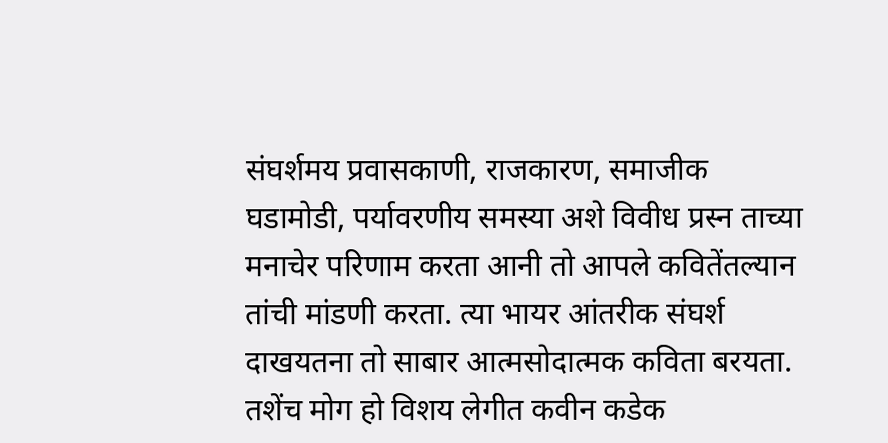संघर्शमय प्रवासकाणी, राजकारण, समाजीक घडामोडी, पर्यावरणीय समस्या अशे विवीध प्रस्न ताच्या मनाचेर परिणाम करता आनी तो आपले कवितेंतल्यान तांची मांडणी करता. त्या भायर आंतरीक संघर्श दाखयतना तो साबार आत्मसोदात्मक कविता बरयता. तशेंच मोग हो विशय लेगीत कवीन कडेक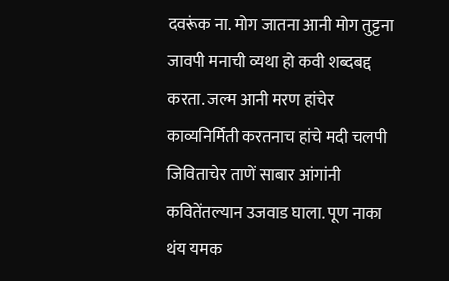दवरूंक ना. मोग जातना आनी मोग तुट्टना जावपी मनाची व्यथा हो कवी शब्दबद्द करता. जल्म आनी मरण हांचेर काव्यनिर्मिती करतनाच हांचे मदी चलपी जिविताचेर ताणें साबार आंगांनी कवितेंतल्यान उजवाड घाला. पूण नाका थंय यमक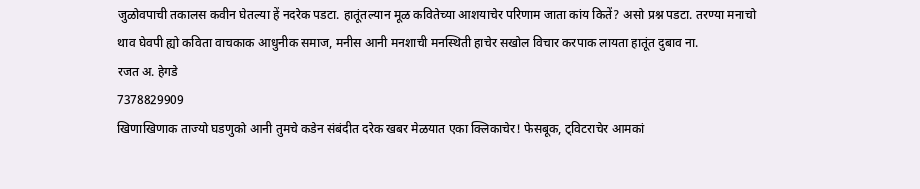जुळोवपाची तकालस कवीन घेतल्या हें नदरेक पडटा. हातूंतल्यान मूळ कवितेच्या आशयाचेर परिणाम जाता कांय कितें? असो प्रश्न पडटा. तरण्या मनाचो थाव घेवपी ह्यो कविता वाचकाक आधुनीक समाज, मनीस आनी मनशाची मनस्थिती हाचेर सखोल विचार करपाक लायता हातूंत दुबाव ना.
रजत अ. हेगडे
7378829909
खिणाखिणाक ताज्यो घडणुको आनी तुमचे कडेन संबंदीत दरेक खबर मेळयात एका क्लिकाचेर! फेसबूक, ट्विटराचेर आमकां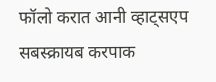फॉलो करात आनी व्हाट्सएप सबस्क्रायब करपाक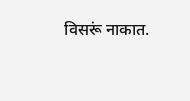विसरूं नाकात.